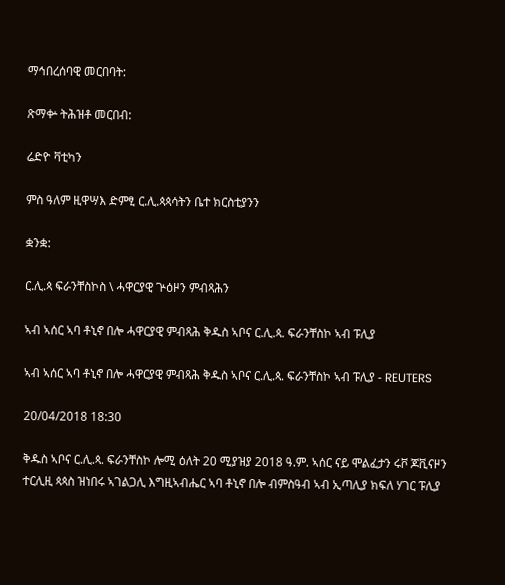ማኅበረሰባዊ መርበባት:

ጽማቍ ትሕዝቶ መርበብ:

ሬድዮ ቫቲካን

ምስ ዓለም ዚዋሣእ ድምፂ ር.ሊ.ጳጳሳትን ቤተ ክርስቲያንን

ቋንቋ:

ር.ሊ.ጳ ፍራንቸስኮስ \ ሓዋርያዊ ጕዕዞን ምብጻሕን

ኣብ ኣሰር ኣባ ቶኒኖ በሎ ሓዋርያዊ ምብጻሕ ቅዱስ ኣቦና ር.ሊ.ጳ. ፍራንቸስኮ ኣብ ፑሊያ

ኣብ ኣሰር ኣባ ቶኒኖ በሎ ሓዋርያዊ ምብጻሕ ቅዱስ ኣቦና ር.ሊ.ጳ. ፍራንቸስኮ ኣብ ፑሊያ - REUTERS

20/04/2018 18:30

ቅዱስ ኣቦና ር.ሊ.ጳ. ፍራንቸስኮ ሎሚ ዕለት 20 ሚያዝያ 2018 ዓ.ም. ኣሰር ናይ ሞልፈታን ሩቮ ጆቪናዞን ተርሊዚ ጳጳስ ዝነበሩ ኣገልጋሊ እግዚኣብሔር ኣባ ቶኒኖ በሎ ብምስዓብ ኣብ ኢጣሊያ ክፍለ ሃገር ፑሊያ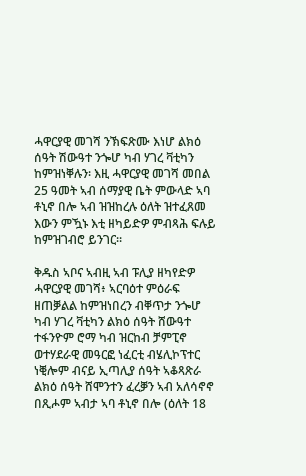ሓዋርያዊ መገሻ ንኽፍጽሙ እነሆ ልክዕ ሰዓት ሽውዓተ ንጐሆ ካብ ሃገረ ቫቲካን ከምዝነቐሉን፡ እዚ ሓዋርያዊ መገሻ መበል 25 ዓመት ኣብ ሰማያዊ ቤት ምውላድ ኣባ ቶኒኖ በሎ ኣብ ዝዝከረሉ ዕለት ዝተፈጸመ እውን ምዃኑ እቲ ዘካይድዎ ምብጻሕ ፍሉይ ከምዝገብሮ ይንገር።

ቅዱስ ኣቦና ኣብዚ ኣብ ፑሊያ ዘካየድዎ ሓዋርያዊ መገሻ፥ ኣርባዕተ ምዕራፍ ዘጠቓልል ከምዝነበረን ብቐጥታ ንጐሆ ካብ ሃገረ ቫቲካን ልክዕ ሰዓት ሸውዓተ ተፋንዮም ሮማ ካብ ዝርከብ ቻምፒኖ ወተሃደራዊ መዓርፎ ነፈርቲ ብሄሊኮፕተር ነቒሎም ብናይ ኢጣሊያ ሰዓት ኣቆጻጽራ ልክዕ ሰዓት ሸሞንተን ፈረቓን ኣብ አለሳኖኖ በጺሖም ኣብታ ኣባ ቶኒኖ በሎ (ዕለት 18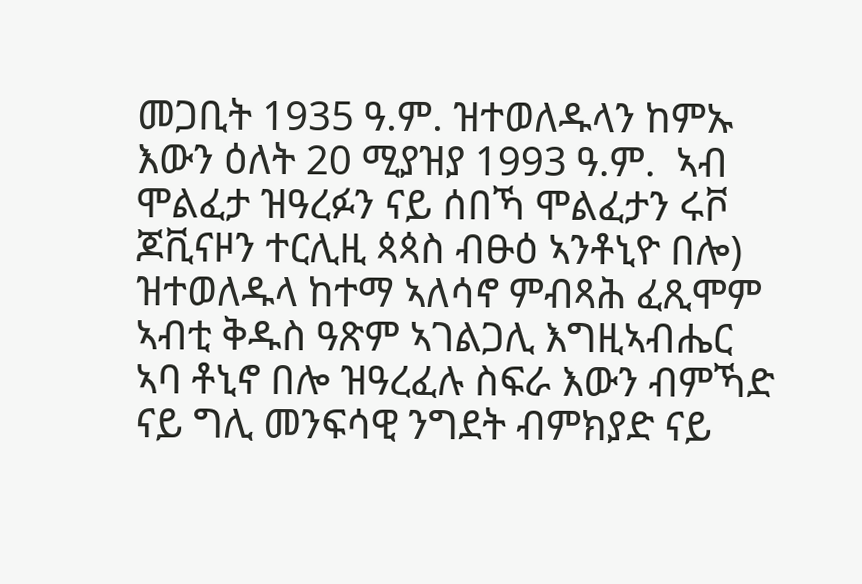መጋቢት 1935 ዓ.ም. ዝተወለዱላን ከምኡ እውን ዕለት 20 ሚያዝያ 1993 ዓ.ም.  ኣብ ሞልፈታ ዝዓረፉን ናይ ሰበኻ ሞልፈታን ሩቮ ጆቪናዞን ተርሊዚ ጳጳስ ብፁዕ ኣንቶኒዮ በሎ) ዝተወለዱላ ከተማ ኣለሳኖ ምብጻሕ ፈጺሞም ኣብቲ ቅዱስ ዓጽም ኣገልጋሊ እግዚኣብሔር ኣባ ቶኒኖ በሎ ዝዓረፈሉ ስፍራ እውን ብምኻድ ናይ ግሊ መንፍሳዊ ንግደት ብምክያድ ናይ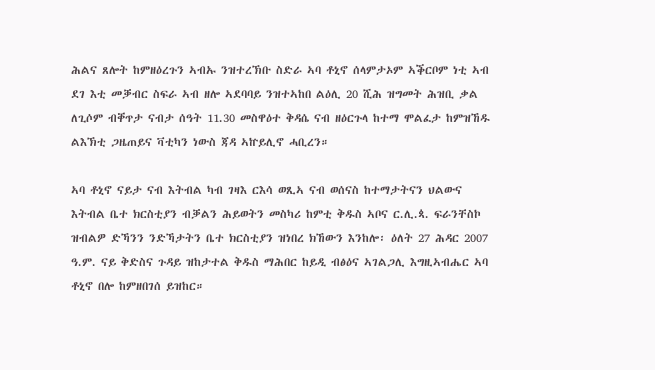ሕልና ጸሎት ከምዘዕረጉን ኣብኡ ንዝተረኽቡ ስድራ ኣባ ቶኒኖ ሰላምታኦም ኣቕርቦም ነቲ ኣብ ደገ እቲ መቓብር ስፍራ ኣብ ዘሎ ኣደባባይ ንዝተኣከበ ልዕሊ 20 ሺሕ ዝግመት ሕዝቢ ቃል ለጊሶም ብቐጥታ ናብታ ሰዓት 11.30 መስዋዕተ ቅዳሴ ናብ ዘዕርጉላ ከተማ ሞልፈታ ከምዝኸዱ ልእኽቲ ጋዜጠይና ቫቲካን ነውስ ጃዳ ኣኵይሊኖ ሓቢረን።

ኣባ ቶኒኖ ናይታ ናብ እትብል ካብ ገዛእ ርእሳ ወጺኣ ናብ ወሰናስ ከተማታትናን ህልውና እትብል ቤተ ክርስቲያን ብቓልን ሕይወትን መስካሪ ከምቲ ቅዱስ ኣቦና ር.ሊ.ጳ. ፍራንቸስኮ ዝብልዎ ድኻንን ንድኻታትን ቤተ ክርስቲያን ዝነበረ ክኸውን እንከሎ፡ ዕለት 27 ሕዳር 2007 ዓ.ም. ናይ ቅድስና ጉዳይ ዝከታተል ቅዱስ ማሕበር ከይዲ ብፅዕና ኣገልጋሊ እግዚኣብሔር ኣባ ቶኒኖ በሎ ከምዘበገሰ ይዝከር።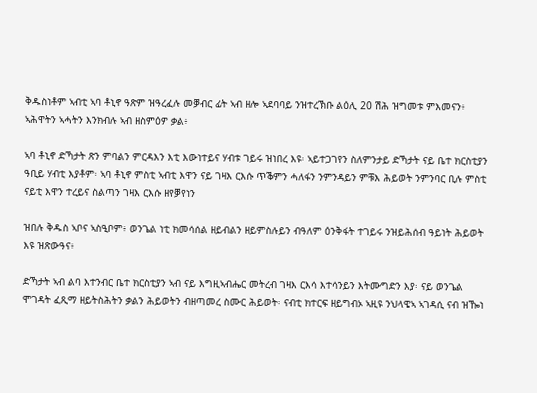ቅዱስነቶም ኣብቲ ኣባ ቶኒኖ ዓጽም ዝዓረፈሉ መቓብር ፊት ኣብ ዘሎ ኣደባባይ ንዝተረኽቡ ልዕሊ 20 ሽሕ ዝግመቱ ምእመናን፥ ኣሕዋትን ኣሓትን እንክብሉ ኣብ ዘስምዕዎ ቃል፥

ኣባ ቶኒኖ ድኻታት ጽን ምባልን ምርዳእን እቲ እውነተይና ሃብቱ ገይሩ ዝነበረ እዩ፡ ኣይተጋገየን ስለምንታይ ድኻታት ናይ ቤተ ክርስቲያን ዓቢይ ሃብቲ እያቶም፡ ኣባ ቶኒኖ ምስቲ ኣብቲ እዋን ናይ ገዛእ ርእሱ ጥቕምን ሓለፋን ንምንዳይን ምቹእ ሕይወት ንምንባር ቢሉ ምስቲ ናይቲ እዋን ተረይና ስልጣን ገዛእ ርእሱ ዘየቓየነን

ዝበሉ ቅዱስ ኣቦና ኣስዒቦም፥ ወንጌል ነቲ ክመሳሰል ዘይብልን ዘይምስሉይን ብዓለም ዕንቅፋት ተገይሩ ንዝይሕሰብ ዓይነት ሕይወት እዩ ዝጽውዓና፥

ድኻታት ኣብ ልባ እተንብር ቤተ ክርስቲያን ኣብ ናይ እግዚኣብሔር መትረብ ገዛእ ርእሳ እተሳንይን እትሙግድን እያ፡ ናይ ወንጌል ሞገዳት ፈጺማ ዘይትስሕትን ቃልን ሕይወትን ብዘጣመረ ስሙር ሕይወት፡ ናብቲ ክተርፍ ዘይግብኦ ኣዚዩ ንህላዌኣ ኣገዳሲ ናብ ዝዀነ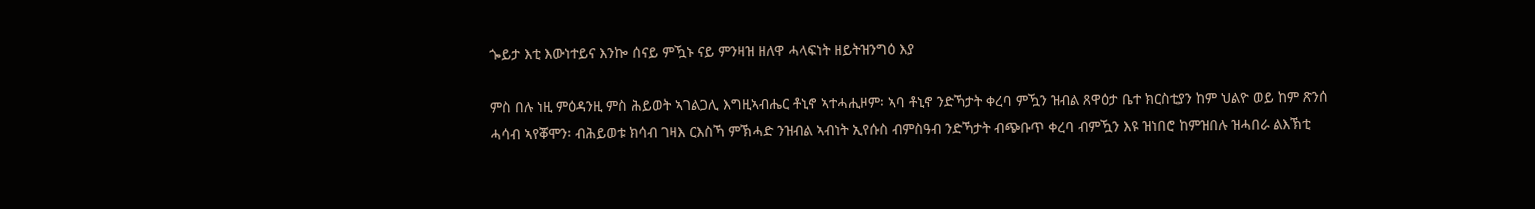ጐይታ እቲ እውነተይና እንኰ ሰናይ ምዃኑ ናይ ምንዛዝ ዘለዋ ሓላፍነት ዘይትዝንግዕ እያ

ምስ በሉ ነዚ ምዕዳንዚ ምስ ሕይወት ኣገልጋሊ እግዚኣብሔር ቶኒኖ ኣተሓሒዞም፡ ኣባ ቶኒኖ ንድኻታት ቀረባ ምዃን ዝብል ጸዋዕታ ቤተ ክርስቲያን ከም ህልዮ ወይ ከም ጽንሰ ሓሳብ ኣየቖሞን፡ ብሕይወቱ ክሳብ ገዛእ ርእስኻ ምኽሓድ ንዝብል ኣብነት ኢየሱስ ብምስዓብ ንድኻታት ብጭቡጥ ቀረባ ብምዃን እዩ ዝነበሮ ከምዝበሉ ዝሓበራ ልእኽቲ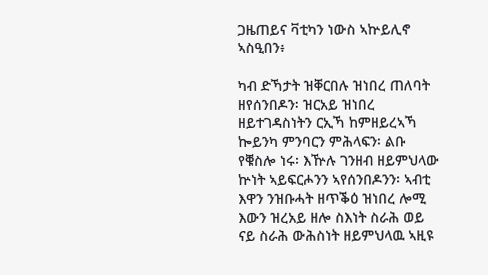ጋዜጠይና ቫቲካን ነውስ ኣኵይሊኖ ኣስዒበን፥

ካብ ድኻታት ዝቐርበሉ ዝነበረ ጠለባት ዘየሰንበዶን፡ ዝርአይ ዝነበረ ዘይተገዳስነትን ርኢኻ ከምዘይረኣኻ ኰይንካ ምንባርን ምሕላፍን፡ ልቡ የቑስሎ ነሩ፡ እዅሉ ገንዘብ ዘይምህላው ኵነት ኣይፍርሖንን ኣየሰንበዶንን፡ ኣብቲ እዋን ንዝቡሓት ዘጥቕዕ ዝነበረ ሎሚ እውን ዝረአይ ዘሎ ስእነት ስራሕ ወይ ናይ ስራሕ ውሕስነት ዘይምህላዉ ኣዚዩ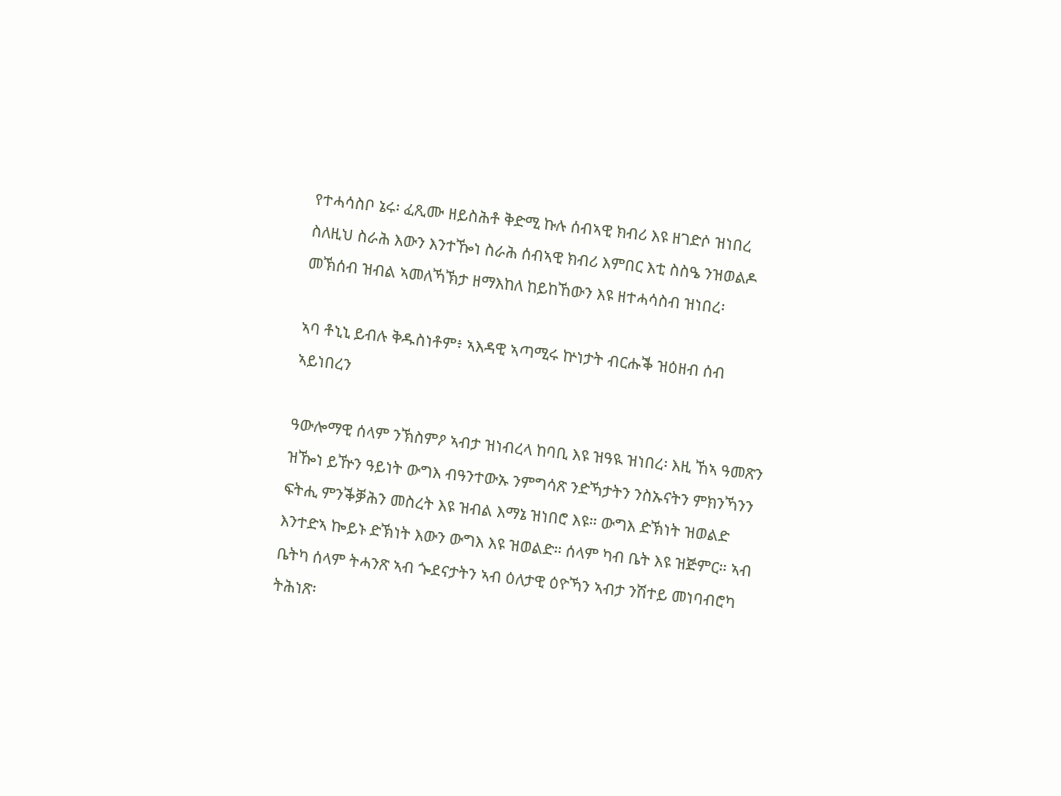የተሓሳስቦ ኔሩ፡ ፈጺሙ ዘይስሕቶ ቅድሚ ኩሉ ሰብኣዊ ክብሪ እዩ ዘገድሶ ዝነበረ ስለዚህ ስራሕ እውን እንተዀነ ስራሕ ሰብኣዊ ክብሪ እምበር እቲ ስስዔ ንዝወልዶ መኽሰብ ዝብል ኣመለኻኽታ ዘማእከለ ከይከኸውን እዩ ዘተሓሳስብ ዝነበረ፡

ኣባ ቶኒኒ ይብሉ ቅዱስነቶም፥ ኣእዳዊ ኣጣሚሩ ኵነታት ብርሑቕ ዝዕዘብ ሰብ ኣይነበረን

ዓውሎማዊ ሰላም ንኽስምዖ ኣብታ ዝነብረላ ከባቢ እዩ ዝዓዪ ዝነበረ፡ እዚ ኸኣ ዓመጽን ዝዀነ ይዅን ዓይነት ውግእ ብዓንተውኡ ንምግሳጽ ንድኻታትን ንስኡናትን ምክንኻንን ፍትሒ ምንቕቓሕን መስረት እዩ ዝብል እማኔ ዝነበሮ እዩ። ውግእ ድኽነት ዝወልድ እንተድኣ ኰይኑ ድኽነት እውን ውግእ እዩ ዝወልድ። ሰላም ካብ ቤት እዩ ዝጅምር። ኣብ ቤትካ ሰላም ትሓንጽ ኣብ ጐደናታትን ኣብ ዕለታዊ ዕዮኻን ኣብታ ንሽተይ መነባብሮካ ትሕነጽ፡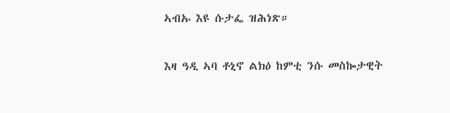ኣብኡ እዩ ሱታፌ ዝሕነጽ።

እዛ ዓዲ ኣባ ቶኒኖ ልክዕ ከምቲ ንሱ መስኰታዊት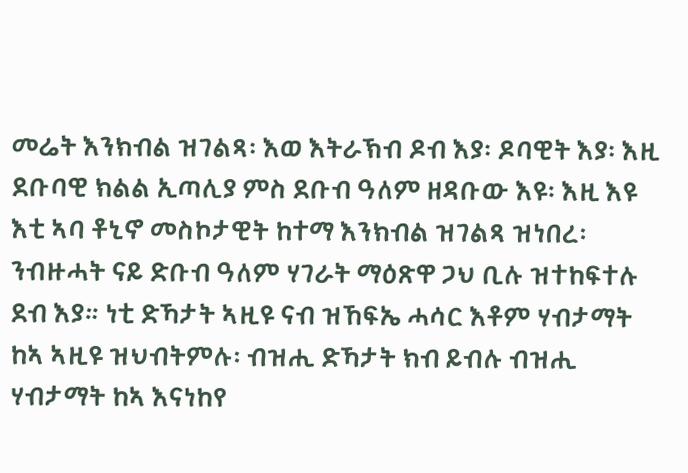መሬት እንክብል ዝገልጻ፡ እወ እትራኽብ ዶብ እያ፡ ዶባዊት እያ፡ እዚ ደቡባዊ ክልል ኢጣሊያ ምስ ደቡብ ዓለም ዘዳቡው እዩ፡ እዚ እዩ እቲ ኣባ ቶኒኖ መስኮታዊት ከተማ እንክብል ዝገልጻ ዝነበረ፡ ንብዙሓት ናይ ድቡብ ዓለም ሃገራት ማዕጽዋ ጋህ ቢሉ ዝተከፍተሉ ደብ እያ። ነቲ ድኻታት ኣዚዩ ናብ ዝኸፍኤ ሓሳር እቶም ሃብታማት ከኣ ኣዚዩ ዝህብትምሉ፡ ብዝሒ ድኻታት ክብ ይብሉ ብዝሒ ሃብታማት ከኣ እናነከየ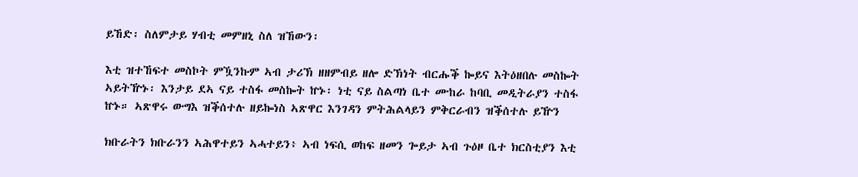ይኸድ፡ ስለምታይ ሃብቲ መምዘኒ ስለ ዝኸውን፡

እቲ ዝተኸፍተ መስኮት ምዃንኩም ኣብ ታሪኽ ዘዘምብይ ዘሎ ድኽነት ብርሑቕ ኰይና እትዕዘበሉ መስኰት ኣይትዅኑ፡ እንታይ ደኣ ናይ ተስፋ መስኰት ኵኑ፡ ነቲ ናይ ስልጣነ ቤተ ሙከራ ከባቢ መዲትራያን ተስፋ ኵኑ። ኣጽዋሩ ውግእ ዝቕሰተሉ ዘይኰነስ ኣጽዋር እንገዳን ምትሕልላይን ምቅርራብን ዝቕሰተሉ ይዅን

ክቡራትን ክቡራንን ኣሕዋተይን ኣሓተይን፥ ኣብ ነፍሲ ወከፍ ዘመን ጐይታ ኣብ ጉዕዞ ቤተ ክርስቲያን እቲ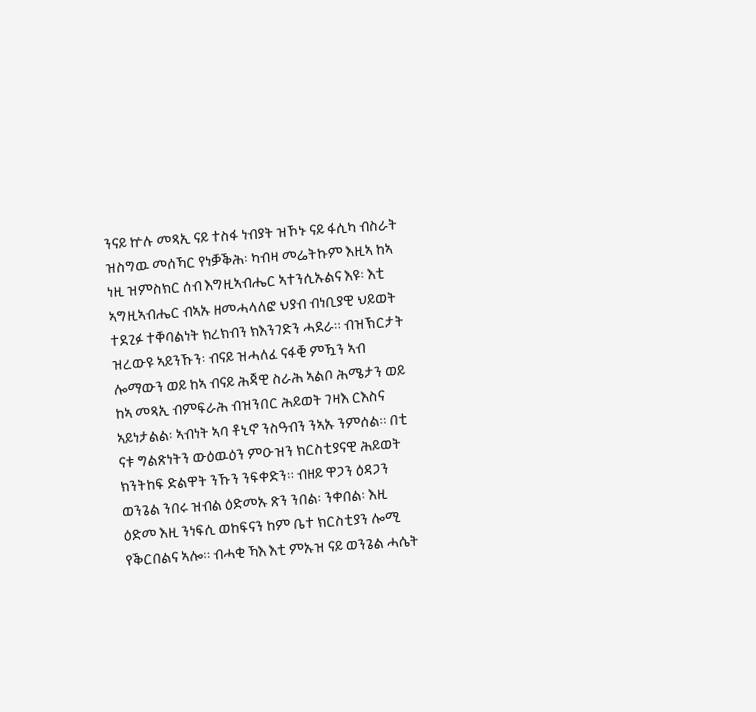ንናይ ኵሉ መጻኢ ናይ ተስፋ ነብያት ዝኾኑ ናይ ፋሲካ ብስራት ዝስግዉ መሰኻር የነቓቕሕ፡ ካብዛ መሬትኩም እዚኣ ከኣ ነዚ ዝምስክር ሰብ እግዚኣብሔር ኣተንሲኡልና እዩ፡ እቲ ኣግዚኣብሔር ብኣኡ ዘመሓላለፎ ህያብ ብነቢያዊ ህይወት ተደጊፉ ተቐባልነት ክረክብን ክእንገድን ሓደራ። ብዝኽርታት ዝረውዩ ኣይንኹን፡ ብናይ ዝሓለፈ ናፋቒ ምዃን ኣብ ሎማውን ወይ ከኣ ብናይ ሕጃዊ ስራሕ ኣልቦ ሕሜታን ወይ ከኣ መጻኢ ብምፍራሕ ብዝንበር ሕይወት ገዛእ ርእስና ኣይነታልል፡ ኣብነት ኣባ ቶኒኖ ንስዓብን ንኣኡ ንምሰል። በቲ ናቱ ግልጽነትን ውዕዉዕን ምዑዝን ክርስቲያናዊ ሕይወት ክንትከፍ ድልዋት ንኹን ንፍቀድን። ብዘይ ዋጋን ዕዳጋን ወንጌል ንበሩ ዝብል ዕድመኡ ጽን ንበል፡ ንቀበል፡ እዚ ዕድመ እዚ ንነፍሲ ወከፍናን ከም ቤተ ክርስቲያን ሎሚ የቕርበልና ኣሎ። ብሓቂ ኻእ እቲ ምኡዝ ናይ ወንጌል ሓሴት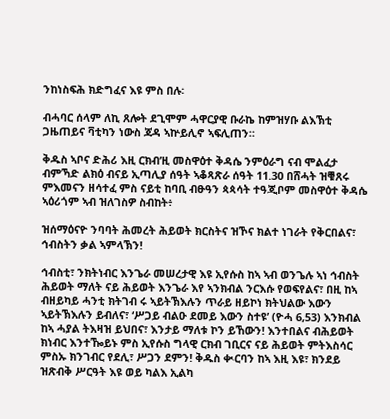ንከነስፍሕ ክድግፈና እዩ ምስ በሉ፡

ብሓባር ሰላም ለኪ ጸሎት ደጊሞም ሓዋርያዊ ቡራኬ ከምዝሃቡ ልእኽቲ ጋዜጠይና ቫቲካን ነውስ ጃዳ ኣኵይሊኖ ኣፍሊጠን።

ቅዱስ ኣቦና ድሕሪ እዚ ርክብ’ዚ መስዋዕተ ቅዳሴ ንምዕራግ ናብ ሞልፈታ ብምኻድ ልክዕ ብናይ ኢጣሊያ ሰዓት ኣቆጻጽራ ሰዓት 11.30 በሸሓት ዝቑጸሩ ምእመናን ዘሳተፈ ምስ ናይቲ ከባቢ ብፁዓን ጳጳሳት ተዓጂቦም መስዋዕተ ቅዳሴ ኣዕሪጎም ኣብ ዝለገስዎ ስብከት፥

ዝሰማዕናዮ ንባባት ሕመረት ሕይወት ክርስትና ዝኾና ክልተ ነገራት የቅርበልና፣ ኅብስትን ቃል ኣምላኽን!

ኅብስቲ፣ ንክትነብር እንጌራ መሠረታዊ እዩ ኢየሱስ ከኣ ኣብ ወንጌሉ ኣነ ኅብስት ሕይወት ማለት ናይ ሕይወት እንጌራ እየ ኣንክብል ንርእሱ የወፍየልና፣ በዚ ከኣ ብዘይካይ ሓንቲ ክትገብ ሩ ኣይትኽእሉን ጥራይ ዘይኮነ ክትህልው እውን ኣይትኽእሉን ይብለና፣ ‘ሥጋይ ብልዑ ደመይ እውን ስተዩ’ (ዮሓ 6,53) እንክብል ከኣ ሓያል ትእዛዝ ይህበና፣ እንታይ ማለቱ ኮን ይኸውን! እንተበልና ብሕይወት ክነብር እንተዀይኑ ምስ ኢየሱስ ግላዊ ርክብ ገቢርና ናይ ሕይወት ምትእስሳር ምስኡ ክንገብር የደሊ፣ ሥጋን ደምን! ቅዱስ ቊርባን ከኣ እዚ እዩ፣ ክንደይ ዝጽብቅ ሥርዓት እዩ ወይ ካልእ ኢልካ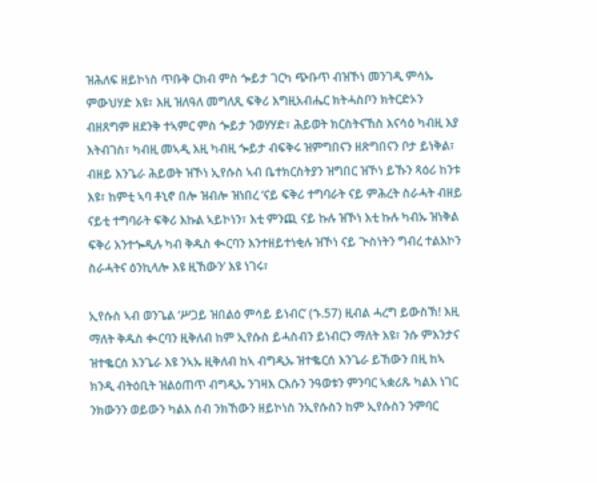ዝሕለፍ ዘይኮነስ ጥቡቅ ርክብ ምስ ጐይታ ገርካ ጭቡጥ ብዝኾነ መንገዲ ምሳኡ ምውህሃድ እዩ፣ እዚ ዝለዓለ መግለጺ ፍቅሪ እግዚአብሔር ክትሓስቦን ክትርድኦን ብዘጸግም ዘደንቅ ተኣምር ምስ ጐይታ ንወሃሃድ፣ ሕይወት ክርስትናኸስ እናሳዕ ካብዚ እያ እትብገስ፣ ካብዚ መኣዲ እዚ ካብዚ ጐይታ ብፍቅሩ ዝምግበናን ዘጽግበናን ቦታ ይነቅል፣ ብዘይ እንጌራ ሕይወት ዝኾነ ኢየሱስ ኣብ ቤተክርስትያን ዝግበር ዝኾነ ይኹን ጻዕሪ ከንቱ እዩ፣ ከምቲ ኣባ ቶኒኖ በሎ ዝብሎ ዝነበረ ‘ናይ ፍቅሪ ተግባራት ናይ ምሕረት ስራሓት ብዘይ ናይቲ ተግባራት ፍቅሪ እኩል ኣይኮነን፣ እቲ ምንጪ ናይ ኩሉ ዝኾነ እቲ ኩሉ ካብኡ ዝነቅል ፍቅሪ እንተጐዲሉ ካብ ቅዱስ ቊርባን እንተዘይተነቂሉ ዝኾነ ናይ ጒስነትን ግብረ ተልእኮን ስራሓትና ዕንኪላሎ እዩ ዚኸውን’ እዩ ነገሩ፣

ኢየሱስ ኣብ ወንጌል ‘ሥጋይ ዝበልዕ ምሳይ ይነብር’ (ኁ.57) ዚብል ሓረግ ይውስኽ! እዚ ማለት ቅዱስ ቊርባን ዚቅለብ ከም ኢየሱስ ይሓስብን ይነብርን ማለት እዩ፣ ንሱ ምእንታና ዝተቈርሰ እንጌራ እዩ ንኣኡ ዚቅለብ ከኣ ብግዲኡ ዝተቈርሰ እንጌራ ይኸውን በዚ ከኣ ክንዲ ብትዕቢት ዝልዕጠጥ ብግዲኡ ንገዛእ ርእሱን ንዓወቱን ምንባር ኣቋሪጹ ካልእ ነገር ንክውንን ወይውን ካልእ ሰብ ንክኸውን ዘይኮነስ ንኢየሱስን ከም ኢየሱስን ንምባር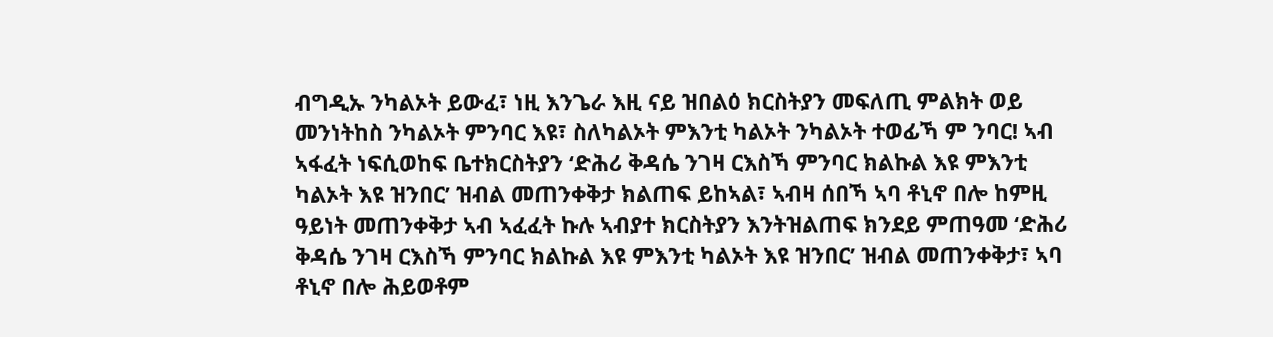ብግዲኡ ንካልኦት ይውፈ፣ ነዚ እንጌራ እዚ ናይ ዝበልዕ ክርስትያን መፍለጢ ምልክት ወይ መንነትከስ ንካልኦት ምንባር እዩ፣ ስለካልኦት ምእንቲ ካልኦት ንካልኦት ተወፊኻ ም ንባር! ኣብ ኣፋፈት ነፍሲወከፍ ቤተክርስትያን ‘ድሕሪ ቅዳሴ ንገዛ ርእስኻ ምንባር ክልኩል እዩ ምእንቲ ካልኦት እዩ ዝንበር’ ዝብል መጠንቀቅታ ክልጠፍ ይከኣል፣ ኣብዛ ሰበኻ ኣባ ቶኒኖ በሎ ከምዚ ዓይነት መጠንቀቅታ ኣብ ኣፈፈት ኩሉ ኣብያተ ክርስትያን እንትዝልጠፍ ክንደይ ምጠዓመ ‘ድሕሪ ቅዳሴ ንገዛ ርእስኻ ምንባር ክልኩል እዩ ምእንቲ ካልኦት እዩ ዝንበር’ ዝብል መጠንቀቅታ፣ ኣባ ቶኒኖ በሎ ሕይወቶም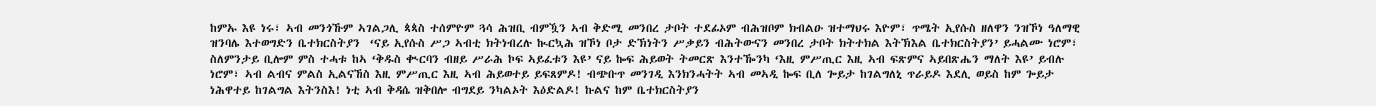ከምኡ እዩ ነሩ፣ ኣብ መንጎኹም ኣገልጋሊ ጳጳስ ተሰምዮም ጓሳ ሕዝቢ ብምዃን ኣብ ቅድሚ መንበረ ታቦት ተደፊኦም ብሕዝቦም ክብልዑ ዝተማህሩ እዮም፣ ጥሜት ኢየሱስ ዘለዋን ንዝኾነ ዓለማዊ ዝንባሌ እተወግድን ቤተክርስትያን  ‘ናይ ኢየሱስ ሥጋ ኣብቲ ክትነብረሉ ኲርኳሕ ዝኾነ ቦታ ድኽነትን ሥቃይን ብሕትውናን መንበረ ታቦት ክትተክል እትኽእል ቤተክርስትያን’ ይሓልሙ ነሮም፣ ስለምንታይ ቢሎም ምስ ተሓቱ ከኣ ‘ቅዱስ ቊርባን ብዘይ ሥራሕ ኮፍ ኣይፈቱን እዩ’ ናይ ኰፍ ሕይወት ትመርጽ እንተዀንካ ‘እዚ ምሥጢር እዚ ኣብ ፍጽምና ኣይበጽሔን ማለት እዩ’ ይብሉ ነሮም፣ ኣብ ልብና ምልስ ኢልናኸስ እዚ ምሥጢር እዚ ኣብ ሕይወተይ ይፍጸምዶ! ብጭቡጥ መንገዲ እንክንሓትት ኣብ መኣዲ ኰፍ ቢለ ጐይታ ከገልግለኒ ጥራይዶ እደሊ ወይስ ከም ጐይታ ነሕዋተይ ከገልግል እትንስእ! ነቲ ኣብ ቅዳሴ ዝቅበሎ ብግደይ ንካልኦት እዕድልዶ! ኩልና ከም ቤተክርስትያን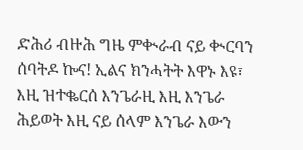ድሕሪ ብዙሕ ግዜ ምቊራብ ናይ ቊርባን ሰባትዶ ኰና! ኢልና ክንሓትት እዋኑ እዩ፣ እዚ ዝተቈርሰ እንጌራዚ እዚ እንጌራ ሕይወት እዚ ናይ ሰላም እንጌራ እውን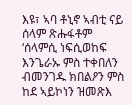እዩ፣ ኣባ ቶኒኖ ኣብቲ ናይ ሰላም ጽሑፋቶም ‘ሰላምሲ ነፍሲወከፍ እንጌራኡ ምስ ተቀበለን ብመንገዱ ክበልዖን ምስ ከደ ኣይኮነን ዝመጽእ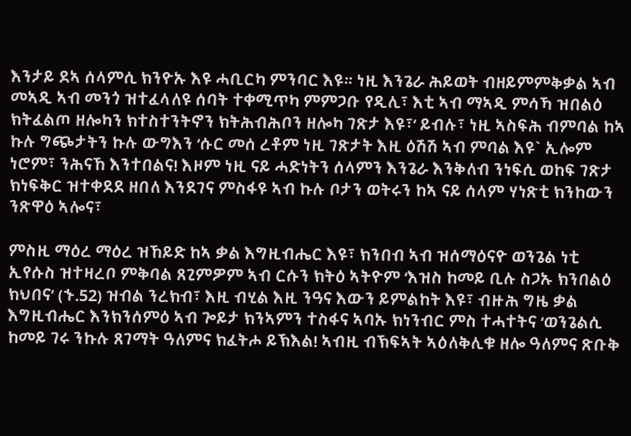እንታይ ደኣ ሰላምሲ ክንዮኡ እዩ ሓቢርካ ምንባር እዩ። ነዚ እንጌራ ሕይወት ብዘይምምቅቃል ኣብ መኣዲ ኣብ መንጎ ዝተፈላለዩ ሰባት ተቀሚጥካ ምምጋቡ የዲሊ፣ እቲ ኣብ ማኣዲ ምሳኻ ዝበልዕ ክትፈልጦ ዘሎካን ክተስተንትኖን ክትሕብሕቦን ዘሎካ ገጽታ እዩ፣’ ይብሉ፣ ነዚ ኣስፍሕ ብምባል ከኣ ኩሉ ግጭታትን ኩሉ ውግእን ‘ሱር መሰ ረቶም ነዚ ገጽታት እዚ ዕሽሽ ኣብ ምባል እዩ` ኢሎም ነሮም፣ ንሕናኸ እንተበልና! እዞም ነዚ ናይ ሓድነትን ሰላምን እንጌራ እንቅለብ ንነፍሲ ወከፍ ገጽታ ክነፍቅር ዝተቀደደ ዘበለ እንደገና ምስፋዩ ኣብ ኩሉ ቦታን ወትሩን ከኣ ናይ ሰላም ሃነጽቲ ክንከውን ንጽዋዕ ኣሎና፣

ምስዚ ማዕረ ማዕረ ዝኸይድ ከኣ ቃል እግዚብሔር እዩ፣ ክንበብ ኣብ ዝሰማዕናዮ ወንጌል ነቲ ኢየሱስ ዝተዛረቦ ምቅባል ጸጊምዎም ኣብ ርሱን ክትዕ ኣትዮም ‘እዝስ ከመይ ቢሉ ስጋኡ ክንበልዕ ክህበና’ (ኁ.52) ዝብል ንረክብ፣ እዚ ብሂል እዚ ንዓና እውን ይምልከት እዩ፣ ብዙሕ ግዜ ቃል እግዚብሔር እንክንሰምዕ ኣብ ጐይታ ክንኣምን ተስፋና ኣባኡ ክነንብር ምስ ተሓተትና ‘ወንጌልሲ ከመይ ገሩ ንኩሉ ጸገማት ዓለምና ክፈትሖ ይኽእል! ኣብዚ ብኽፍኣት ኣዕለቅሊቁ ዘሎ ዓለምና ጽቡቅ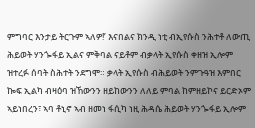ምግባር እንታይ ትርጉም ኣለዎ!’ እናበልና ክንዲ ነቲ ብኢየሱስ ንሕተቶ ለውጢ ሕይወት ሃንጐፋይ ኢልና ምቅባል ናይቶም ብቃላት ኢየሱስ ቀዘዝ ኢሎም ዝተረፉ ሰባት ስሕተት ንደግሞ። ቃላት ኢየሱስ ብሕይወት ንምጉዓዝ እምበር ኰፍ ኢልካ ብዛዕባ ዝኸውንን ዘይከውንን ለለይ ምባል ከምዘይኮና ይርድኦም ኣይነበረን፣ ኣባ ቶኒኖ ኣብ ዘመነ ፋሲካ ነዚ ሕዳሴ ሕይወት ሃንጐፋይ ኢሎም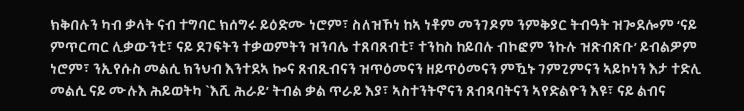ክቅበሉን ካብ ቃላት ናብ ተግባር ክሰግሩ ይዕድሙ ነሮም፣ ስለዝኾነ ከኣ ነቶም መንገዶም ንምቅያር ትብዓት ዝጐደሎም ‘ናይ ምጥርጣር ሊቃውንቲ፣ ናይ ደገፍትን ተቃወምትን ዝንባሌ ተጸባጸብቲ፣ ተንከስ ከይበሉ ብኮፎም ንኩሉ ዝጽብጽቡ’ ይብልዎም ነሮም፣ ንኢየሱስ መልሲ ክንህብ እንተደኣ ኰና ጸብጺብናን ዝጥዕመናን ዘይጥዕመናን ምዃኑ ገምጊምናን ኣይኮነን እታ ተድሊ መልሲ ናይ ሙሉእ ሕይወትካ `እሺ ሕራይ’ ትብል ቃል ጥራይ እያ፣ ኣስተንትኖናን ጸብጻባትናን ኣየድልዮን እዩ፣ ናይ ልብና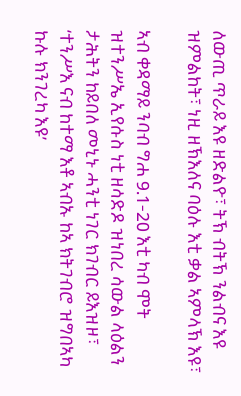ለውጢ ጥራይ እዩ ዘድልዮ፣ ትኽ ብትኽ ንልብና እዩ ዝምልከት፣ ነዚ ዘኽእለና ባዕሉ እቲ ቃል ኣምላኽ እዩ፣

ኣብ ቀዳማይ ንባብ ግሐ 9.1-20 እቲ ካብ ሞት ዝተንሥኤ ኢየሱስ ነቲ ዘሳድዶ ዝነበረ ሳውል ላዕልን ታሕትን ከይበለ መኒኑ ሓንቲ ነገር ክገብር ይእዝዞ፣  ‘ተንሥእ ናብ ከተማ እቶ ኣብኡ ከኣ ክትገብሮ ዝግበኣካ ኩሉ ክንገረካ እዩ’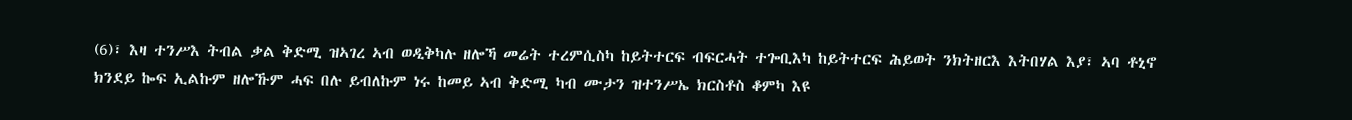(6)፣ እዛ ተንሥእ ትብል ቃል ቅድሚ ዝኣገረ ኣብ ወዲቅካሉ ዘሎኻ መሬት ተረምሲስካ ከይትተርፍ ብፍርሓት ተጐቢእካ ከይትተርፍ ሕይወት ንክትዘርእ እትበሃል እያ፣ ኣባ ቶኒኖ ክንደይ ኰፍ ኢልኩም ዘሎኹም ሓፍ በሉ ይብለኩም ነሩ ከመይ ኣብ ቅድሚ ካብ ሙታን ዝተንሥኤ ክርስቶስ ቆምካ እዩ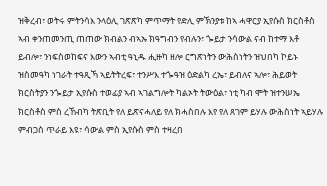ዝቅረብ፣ ወትሩ ምትንሳእ ንላዕሊ ገጽጽካ ምጥማት የድሊ ምኽንያቱ ከኣ ሓዋርያ ኢየሱስ ክርስቶስ ኣብ ቀንጠመንጢ ጠጠው ክብልን ብኣኡ ክዓግብን የብሉን፣ ጐይታ ንሳውል ናብ ከተማ እቶ ይብሎ፣ ንነፍስወከፍና እውን ኣብቲ ዓኒዱ ሒዙካ ዘሎ ርግጽነትን ውሕስነትን ዝህበካ ኮይኑ ዝስመዓካ ነገራት ተዓጺኻ ኣይትትረፍ፣ ተንሥእ ተጐዓዝ ዕድልካ ረኤ፣ ይብለና ኣሎ፣ ሕይወት ክርስትያን ንጐይታ ኢየሱስ ተወፊያ ኣብ ኣገልግሎት ካልኦት ትውዕል፣ ነቲ ካብ ሞት ዝተንሠኤ ክርስቶስ ምስ ረኸብካ ትጽቢት የለ ይጽናሓለይ የለ ክሓስበሉ እየ የለ ጸገም ይሃሉ ውሕስነት ኣይሃሉ ምብጋስ ጥራይ እዩ፣ ሳውል ምስ ኢየሱስ ምስ ተዛረበ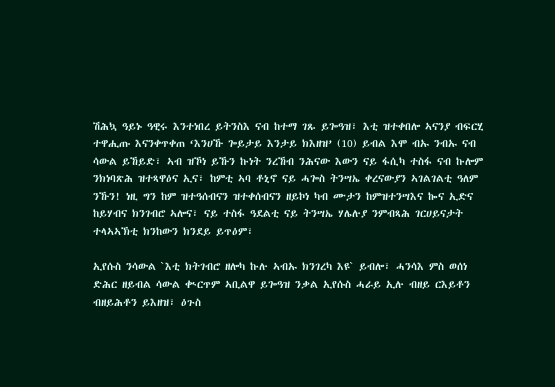ሽሕኳ ዓይኑ ዓዊሩ እንተነበረ ይትንስእ ናብ ከተማ ገጹ ይጐዓዝ፣ እቲ ዝተቀበሎ ኣናንያ ብፍርሂ ተዋሒጡ እናንቀጥቀጠ ‘እንሀኹ ጐይታይ እንታይ ክእዘዝ’ (10) ይብል እሞ ብኡ ንብኡ ናብ ሳውል ይኸይድ፣ ኣብ ዝኾነ ይኹን ኩነት ንረኸብ ንሕናው እውን ናይ ፋሲካ ተስፋ ናብ ኩሎም ንክነባጽሕ ዝተጻዋዕና ኢና፣ ከምቲ ኣባ ቶኒኖ ናይ ሓጐስ ትንሣኤ ቀረናውያን ኣገልገልቲ ዓለም ንኹን! ነዚ ግን ከም ዝተዓሰብናን ዝተቀሰብናን ዘይኮነ ካብ ሙታን ከምዝተንሣእና ኰና ኢድና ከይሃብና ክንገብሮ ኣሎና፣ ናይ ተስፋ ዓደልቲ ናይ ትንሣኤ ሃሌሉያ ንምብጻሕ ገርሀይናታት ተላኣኣኽቲ ክንከውን ክንደይ ይጥዕም፣

ኢየሱስ ንሳውል `እቲ ክትገብሮ ዘሎካ ኩሉ ኣብኡ ክንገረካ እዩ` ይብሎ፣ ሓንሳእ ምስ ወሰነ ድሕር ዘይብል ሳውል ቊርጥም ኣቢልዋ ይጐዓዝ ንቃል ኢየሱስ ሓራይ ኢሉ ብዘይ ርእይቶን ብዘይሕቶን ይእዘዝ፣ ዕጉስ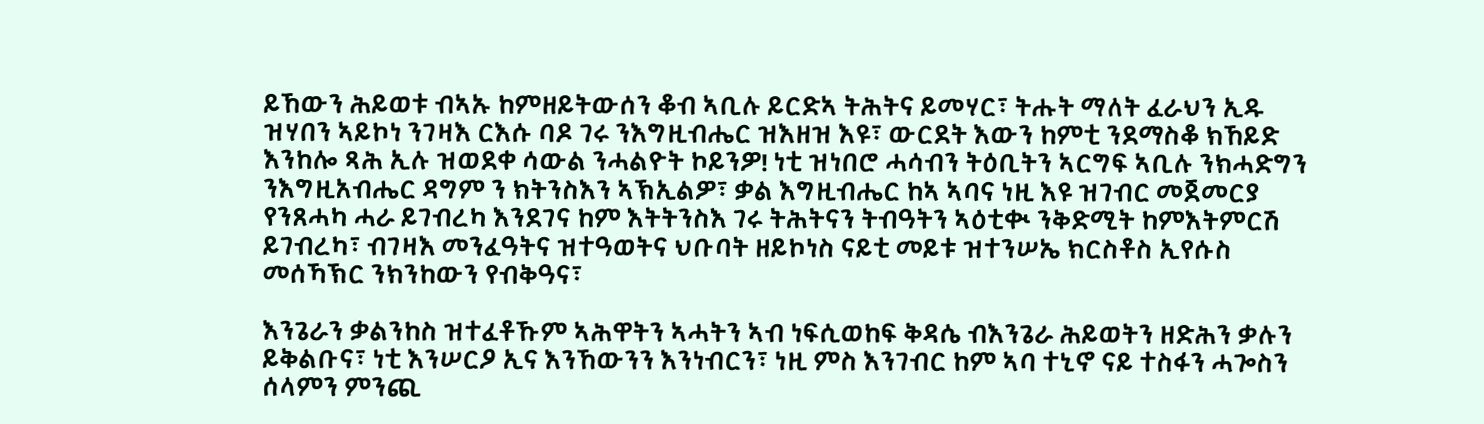ይኸውን ሕይወቱ ብኣኡ ከምዘይትውሰን ቆብ ኣቢሉ ይርድኣ ትሕትና ይመሃር፣ ትሑት ማለት ፈራህን ኢዱ ዝሃበን ኣይኮነ ንገዛእ ርእሱ ባዶ ገሩ ንእግዚብሔር ዝእዘዝ እዩ፣ ውርደት እውን ከምቲ ንደማስቆ ክኸይድ እንከሎ ጻሕ ኢሉ ዝወደቀ ሳውል ንሓልዮት ኮይንዎ! ነቲ ዝነበሮ ሓሳብን ትዕቢትን ኣርግፍ ኣቢሉ ንክሓድግን ንእግዚአብሔር ዳግም ን ክትንስእን ኣኽኢልዎ፣ ቃል እግዚብሔር ከኣ ኣባና ነዚ እዩ ዝገብር መጀመርያ የንጸሓካ ሓራ ይገብረካ እንደገና ከም እትትንስእ ገሩ ትሕትናን ትብዓትን ኣዕቲቊ ንቅድሚት ከምእትምርሽ ይገብረካ፣ ብገዛእ መንፈዓትና ዝተዓወትና ህቡባት ዘይኮነስ ናይቲ መይቱ ዝተንሠኤ ክርስቶስ ኢየሱስ መሰኻኽር ንክንከውን የብቅዓና፣

እንጌራን ቃልንከስ ዝተፈቶኹም ኣሕዋትን ኣሓትን ኣብ ነፍሲወከፍ ቅዳሴ ብእንጌራ ሕይወትን ዘድሕን ቃሉን ይቅልቡና፣ ነቲ እንሠርዖ ኢና እንኸውንን እንነብርን፣ ነዚ ምስ እንገብር ከም ኣባ ተኒኖ ናይ ተስፋን ሓጐስን ሰላምን ምንጪ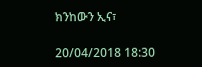ክንከውን ኢና፣

20/04/2018 18:30